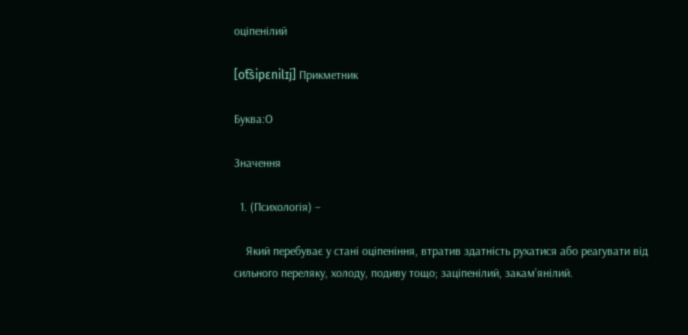оціпенілий

[ot͡sipɛnilɪj] Прикметник

Буква:О

Значення

  1. (Психологія) –

    Який перебуває у стані оціпеніння, втратив здатність рухатися або реагувати від сильного переляку, холоду, подиву тощо; заціпенілий, закам’янілий.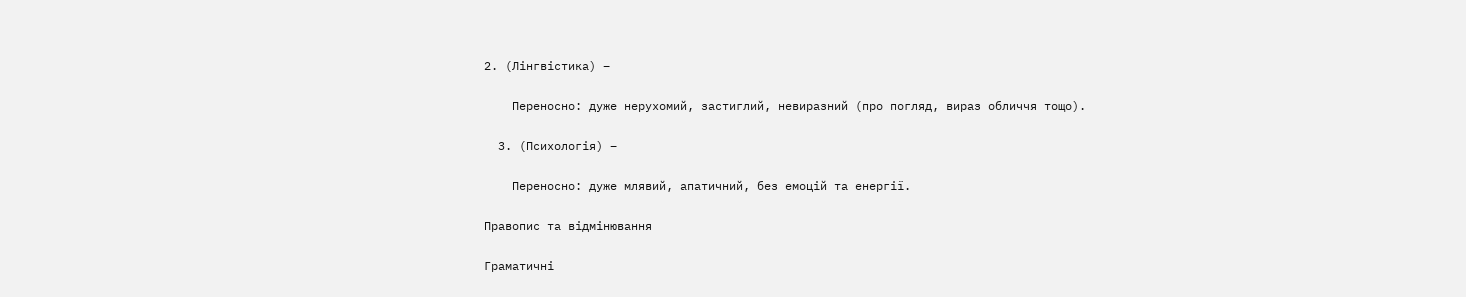2. (Лінгвістика) –

    Переносно: дуже нерухомий, застиглий, невиразний (про погляд, вираз обличчя тощо).

  3. (Психологія) –

    Переносно: дуже млявий, апатичний, без емоцій та енергії.

Правопис та відмінювання

Граматичні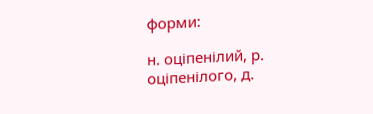форми:

н. оціпенілий, р. оціпенілого, д.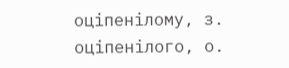оціпенілому, з. оціпенілого, о.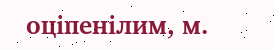оціпенілим, м.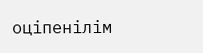оціпенілім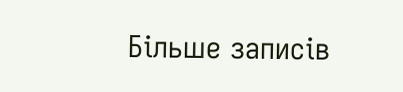Більше записів